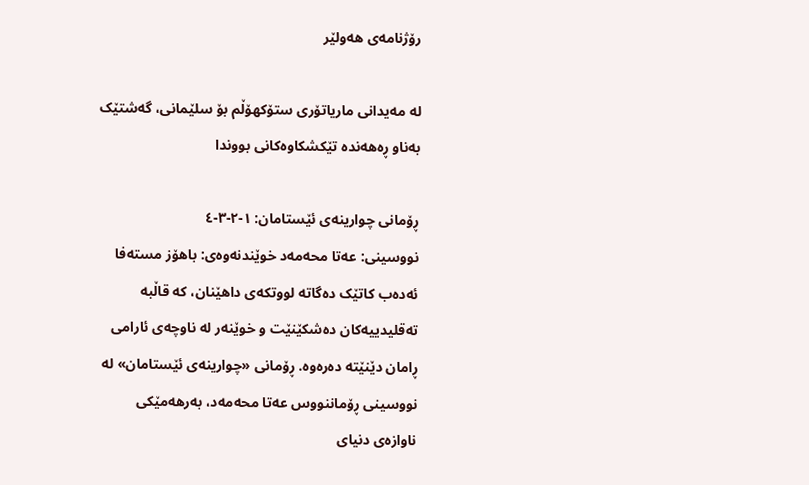رۆژنامەی ھەولێر

لە مەیدانی ماریاتۆری ستۆکهۆڵم بۆ سلێمانی، گەشتێک بەناو ڕەهەندە تێکشکاوەکانی بووندا

ڕۆمانی چوارینەی ئێستامان: ١-٢-٣-٤
نووسینی: عەتا محەمەد خوێندنەوەی: باهۆز مستەفا
ئەدەب کاتێک دەگاتە لووتکەی داهێنان، کە قاڵبە تەقلیدییەکان دەشکێنێت و خوێنەر لە ناوچەی ئارامی ڕامان دێنێتە دەرەوە. ڕۆمانی «چوارینەی ئێستامان» لە نووسینی ڕۆماننووس عەتا محەمەد، بەرهەمێکی ناوازەی دنیای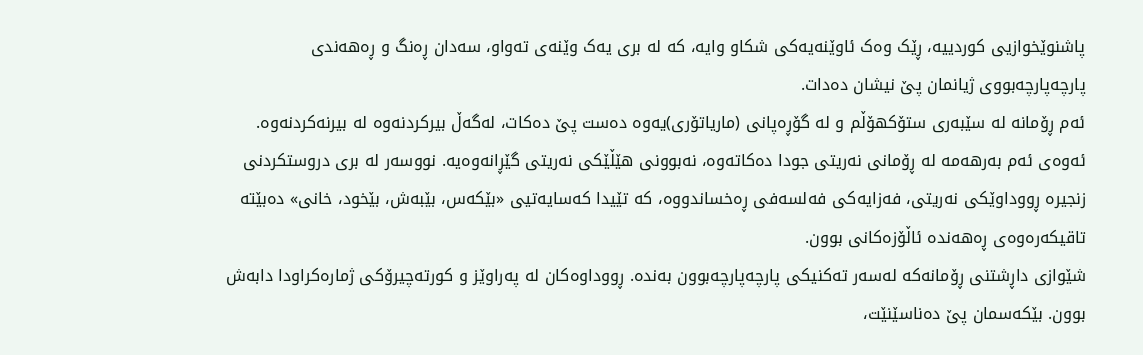پاشنوێخوازیی کوردییە، ڕێک وەک ئاوێنەیەکی شکاو وایە، کە لە بری یەک وێنەی تەواو، سەدان ڕەنگ و ڕەهەندی پارچەپارچەبووی ژیانمان پێ نیشان دەدات.
ئەم ڕۆمانە لە سێبەری ستۆکهۆڵم و لە گۆڕەپانی (ماریاتۆری)یەوە دەست پێ دەکات، لەگەڵ بیرکردنەوە لە بیرنەکردنەوە. ئەوەی ئەم بەرهەمە لە ڕۆمانی نەریتی جودا دەکاتەوە، نەبوونی هێڵێکی نەریتی گێڕانەوەیە. نووسەر لە بری دروستکردنی زنجیرە ڕووداوێکی نەریتی، فەزایەکی فەلسەفی ڕەخساندووە، کە تێیدا کەسایەتیی «بێکەس، بێبەش، بێخود، خانی» دەبێتە تاقیکەرەوەی ڕەهەندە ئاڵۆزەکانی بوون.
شێوازی داڕشتنی ڕۆمانەکە لەسەر تەکنیکی پارچەپارچەبوون بەندە. ڕووداوەکان لە پەراوێز و کورتەچیرۆکی ژمارەکراودا دابەش بوون. بێکەسمان پێ دەناسێنێت،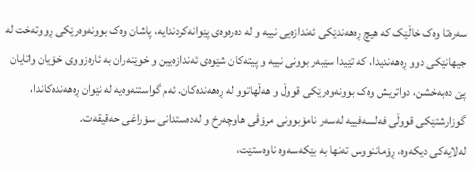سەرەتا وەک خاڵێک کە هیچ ڕەهەندێکی ئەندازەیی نییە و لە دەرەوەی پێوانەکردندایە، پاشان وەک بوونەوەرێکی ڕووتەخت لە جیهانێکی دوو ڕەهەندیدا، کە تێیدا سێبەر بوونی نییە و پیتەکان شێوەی ئەندازەیین و خوێنەران بە ئارەزووی خۆیان واتایان پێ دەبەخشن، دواتریش وەک بوونەوەرێکی قووڵ و هەڵهاتوو لە ڕەهەندەکان. ئەم گواستنەوەیە لە نێوان ڕەهەندەکاندا، گوزارشتێکی قووڵی فەلسەفییە لەسەر نامۆبوونی مرۆڤی هاوچەرخ و لەدەستدانی سۆراغی حەقیقەت.
لەلایەکی دیکەوە، ڕۆماننووس تەنها بە بێکەسەوە ناوەستێت،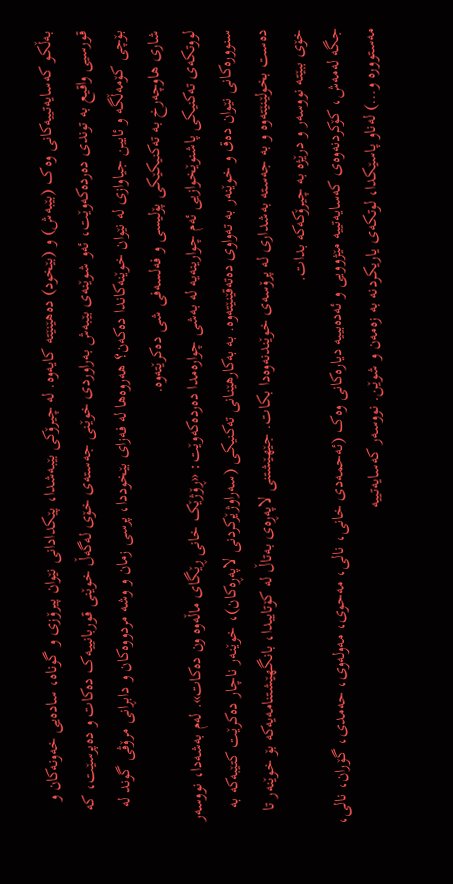بەڵکو کەسایەتییەکانی وەک (بێبەش) و (بێخود) دەهێنێتە کایەوە. لە چیرۆکی بێبەشدا، پێکدادانی نێوان پیرۆزی و گوناه، سادەیی خەونەکان و قورسیی واقیع بە توندی دەردەکەوێت، ئەو شوێنەی بێبەش بەراوردی خوێنی جەستەی خۆی لەگەڵ خوێنی قوربانییەک دەکات و دەپرسێت، کە بۆچی کۆمەڵگە و ئایین جیاوازی لە نێوان خوێنەکاندا دەکەن؟ هەروەها لە فەزای بێخوددا، پرسی زمان و وشە مردووەکان و دابڕانی مرۆڤی گوند لە شاری هاوچەرخ بە تەکنیکێکی پۆلیسی و فەلسەفی شی دەکرێتەوە.
لووتکەی تەکنیکی پاشنوێخوازیی ئەم چوارینەیە لە بەشی چوارەمدا دەردەکەوێت: «ڕۆژێک خانی ڕێگای ماڵەوە ون دەکات». لەم بەشەدا، نووسەر سنوورەکانی نێوان دەق و خوێنەر بە تەواوی دەتەقێنێتەوە. بە بەکارهێنانی تەکنیکی (سەراوژێرکردنی لاپەڕەکان)، خوێنەر ناچار دەکرێت کتێبەکە بە دەست بخولێنێتەوە و بە جەستە بەشداری لە پرۆسەی خوێندنەوەدا بکات. جێهێشتنی لاپەڕەی بەتاڵ لە کۆتاییدا، بانگهێشتنامەیەکە بۆ خوێنەر تا خۆی ببێتە نووسەر و درێژە بە چیرۆکەکە بدات.
جگە لەمەش، کۆکردنەوەی کەسایەتییە مێژوویی و ئەدەبییە دیارەکانی وەک (ئەحمەدی خانی، نالی، مەحوی، مەولەوی، حەمدی، گۆران، نالی، مەستوورە و…) لەناو پاسێکدا، لوتکەی یاریکردنە بە زەمەن و شوێن. نووسەر کەسایەتییە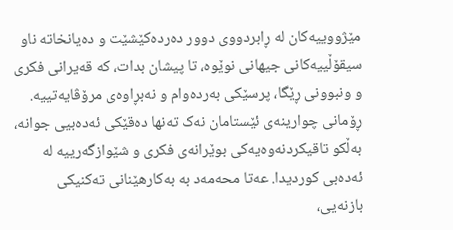مێژووییەکان لە ڕابردووی دوور دەردەکێشێت و دەیانخاتە ناو سیقۆڵییەکانی جیهانی نوێوە، تا پیشان بدات، کە قەیرانی فکری و ونبوونی ڕێگا، پرسێکی بەردەوام و نەبڕاوەی مرۆڤایەتییە.
ڕۆمانی چوارینەی ئێستامان نەک تەنها دەقێکی ئەدەبیی جوانە، بەڵکو تاقیکردنەوەیەکی بوێرانەی فکری و شێوازگەرییە لە ئەدەبی کوردیدا. عەتا محەمەد بە بەکارهێنانی تەکنیکی بازنەیی،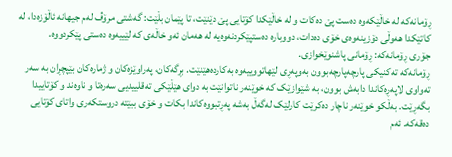ڕۆمانەکە لە خاڵێکەوە دەست پێ دەکات و لە خاڵێکدا کۆتایی پێ دێنێت، تا پێمان بڵێت: گەشتی مرۆڤ لەم جیهانە ئاڵۆزەدا، لە کاتێکدا هەوڵی دۆزینەوەی خۆی دەدات، دووبارە دەستپێکردنەوەیە لە هەمان ئەو خاڵەی کە لێییەوە دەستی پێکردووە.
جۆری ڕۆمانەکە: ڕۆمانی پاشنوێخوازی.
ڕۆمانەکە تەکنیکی پارچەپارچەبوون بەوپەڕی لێهاتووییەوە بەکاردەهێنێت. بڕگەکان، پەراوێزەکان و ژمارەکان بێپچڕان بە سەر تەواوی لاپەڕەکاندا دابەش بوون، بە شێوازێک کە خوێنەر ناتوانێت بە دوای هێڵێکی تەقلییدیی سەرەتا و ناوەند و کۆتاییدا بگەڕێت. بەڵکو خوێنەر ناچار دەکرێت کارلێک لەگەڵ بەشە پەڕتبووەکاندا بکات و خۆی ببێتە دروستکەری واتای کۆتایی دەقەکە. ئەم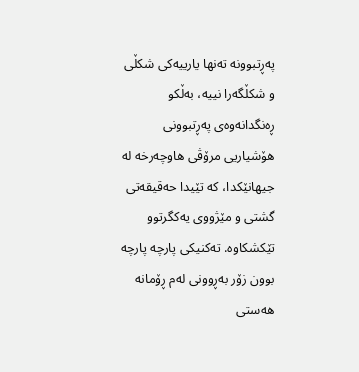پەڕتبوونە تەنها یارییەکی شکڵی و شکڵگەرا نییە، بەڵکو ڕەنگدانەوەی پەڕتبوونی هۆشیاریی مرۆڤی هاوچەرخە لە جیهانێکدا، کە تێیدا حەقیقەتی گشتی و مێژووی یەکگرتوو تێکشکاوە. تەکنیکی پارچە پارچە بوون زۆر بەڕوونی لەم ڕۆمانە هەستی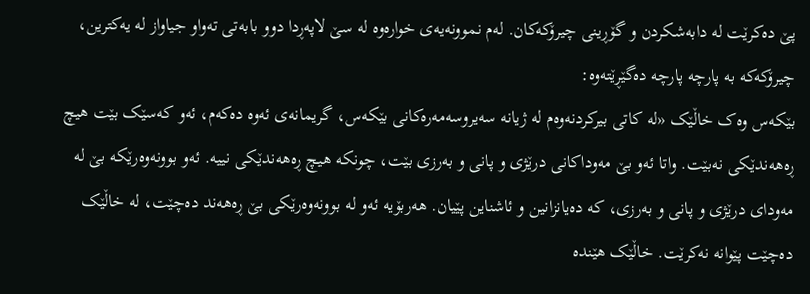پێ دەکرێت لە دابەشکردن و گۆڕینی چیرۆکەکان. لەم نموونەیەی خوارەوە لە سێ لاپەڕدا دوو بابەتی تەواو جیاواز لە یەکترین، چیرۆکەکە بە پارچە پارچە دەگێڕێتەوە:
بێکەس وەک خاڵێک «لە کاتی بیرکردنەوەم لە ژیانە سەیروسەمەرەکانی بێکەس، گریمانەی ئەوە دەکەم، ئەو کەسێک بێت هیچ ڕەهەندێکی نەبێت. واتا ئەو بێ مەوداکانی درێژی و پانی و بەرزی بێت، چونکە هیچ ڕەهەندێکی نییە. ئەو بوونەوەرێکە بێ لە مەودای درێژی و پانی و بەرزی، کە دەیانزانین و ئاشناین پێیان. هەربۆیە ئەو لە بوونەوەرێکی بێ ڕەهەند دەچێت، لە خاڵێک دەچێت پێوانە نەکرێت. خاڵێک هێندە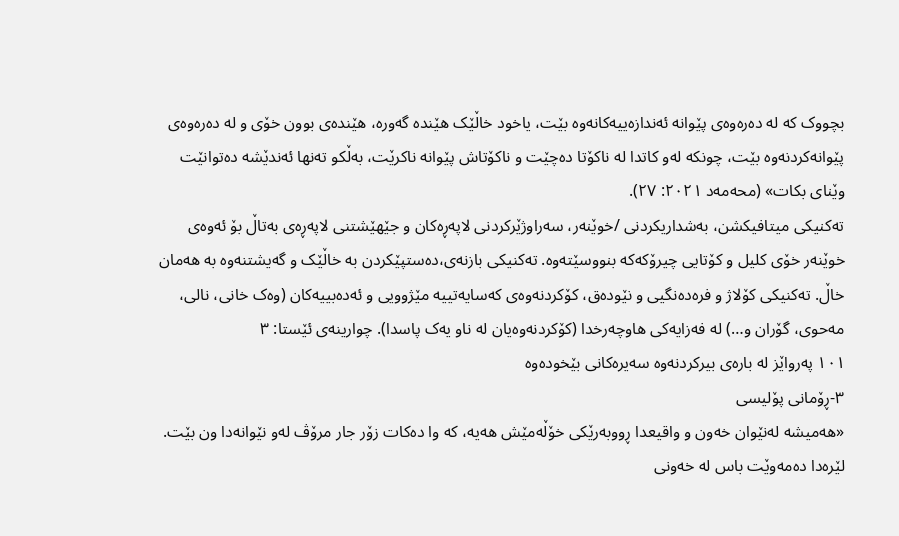بچووک کە لە دەرەوەی پێوانە ئەندازەییەکانەوە بێت، یاخود خاڵێک هێندە گەورە، هێندەی بوون خۆی و لە دەرەوەی پێوانەکردنەوە بێت، چونکە لەو کاتدا لە ناکۆتا دەچێت و ناکۆتاش پێوانە ناکرێت، بەڵکو تەنها ئەندێشە دەتوانێت وێنای بکات» (محەمەد ٢٠٢١: ٢٧).
تەکنیکی میتافیکشن، بەشداریکردنی /خوێنەر، سەراوژێرکردنی لاپەڕەکان و جێهێشتنی لاپەڕەی بەتاڵ بۆ ئەوەی خوێنەر خۆی کلیل و کۆتایی چیرۆکەکە بنووسێتەوە. تەکنیکی بازنەی،دەستپێکردن بە خاڵێک و گەیشتنەوە بە هەمان خاڵ. تەکنیکی کۆلاژ و فرەدەنگیی و نێودەق، کۆکردنەوەی کەسایەتییە مێژوویی و ئەدەبییەکان (وەک خانی، نالی، مەحوی، گۆران و…) لە فەزایەکی هاوچەرخدا (کۆکردنەوەیان لە ناو یەک پاسدا). چوارینەی ئێستا: ٣
١٠١ پەرواێز لە بارەی بیرکردنەوە سەیرەکانی بێخودەوە
٣-ڕۆمانی پۆلیسی
«هەمیشە لەنێوان خەون و واقیعدا ڕووبەرێکی خۆڵەمێش هەیە، کە وا دەکات زۆر جار مرۆڤ لەو نێوانەدا ون بێت. لێرەدا دەمەوێت باس لە خەونی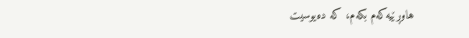هاوڕێیەکەم بکەم، کە دەیوسیت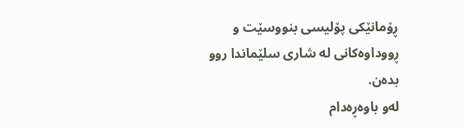ڕۆمانێکی پۆلیسی بنووسێت و ڕووداوەکانی لە شاری سلێماندا روو بدەن.
لەو باوەڕەدام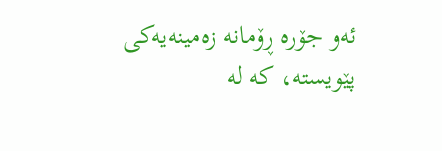ئەو جۆرە ڕۆمانە زەمینەیەکی پێویستە، کە لە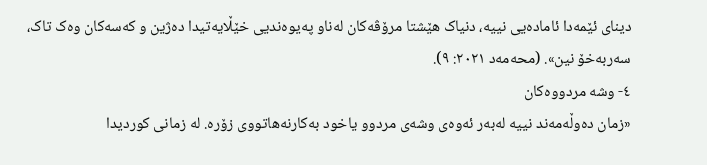دینای ئێمەدا ئامادەیی نییە، دنیاک هێشتا مرۆڤەکان لەناو پەیوەندیی خێڵایەتیدا دەژین و کەسەکان وەک تاک، سەربەخۆ نین». (محەمەد ٢٠٢١: ٩).
٤- وشە مردووەکان
«زمان دەوڵەمەند نییە لەبەر ئەوەی وشەی مردوو یاخود بەکارنەهاتووی زۆرە. لە زمانی کوردیدا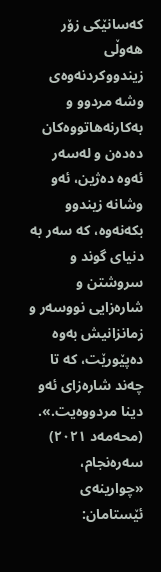کەسانێکی زۆر هەوڵی زیندووکردنەوەی وشە مردوو و بەکارنەهاتووەکان دەدەن و لەسەر ئەوە دەژین، ئەو وشانە زیندوو بکەنەوە، کە سەر بە دنیای گوند و سروشتن و شارەزایی نووسەر و زمانزانیش بەوە دەپێورێت، کە تا چەند شارەزای ئەو دینا مردووەیت.». (محەمەد ٢٠٢١)
سەرەنجام، «چوارینەی ئێستامان: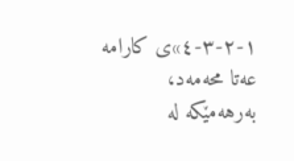١-٢-٣-٤»ی کارامە عەتا محەمەد، بەرهەمێکە لە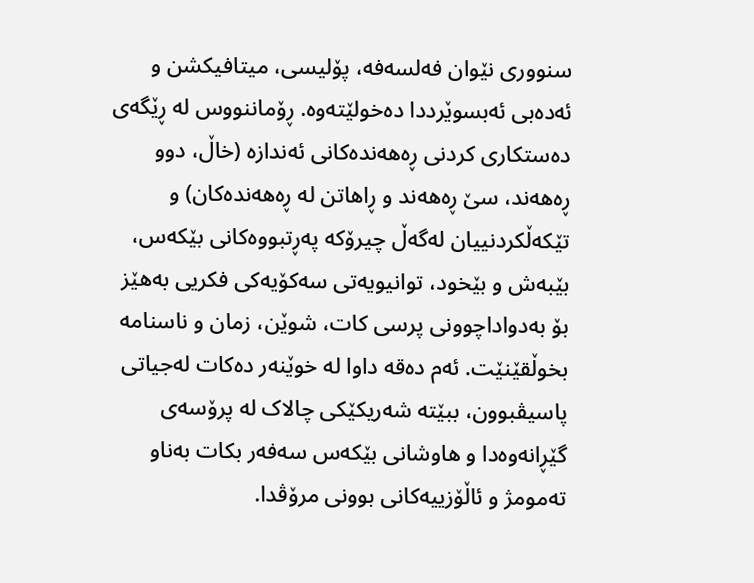سنووری نێوان فەلسەفە، پۆلیسی، میتافیکشن و ئەدەبی ئەبسوێرددا دەخولێتەوە. ڕۆماننووس لە ڕێگەی دەستکاری کردنی ڕەهەندەکانی ئەندازە (خاڵ، دوو ڕەهەند، سێ ڕەهەند و ڕاهاتن لە ڕەهەندەکان) و تێکەڵکردنییان لەگەڵ چیرۆکە پەڕتبووەکانی بێکەس، بێبەش و بێخود، توانیویەتی سەکۆیەکی فکریی بەهێز بۆ بەدواداچوونی پرسی کات، شوێن، زمان و ناسنامە بخوڵقێنێت. ئەم دەقە داوا لە خوێنەر دەکات لەجیاتی پاسیڤبوون، ببێتە شەریکێکی چالاک لە پرۆسەی گێڕانەوەدا و هاوشانی بێکەس سەفەر بکات بەناو تەمومژ و ئاڵۆزییەکانی بوونی مرۆڤدا.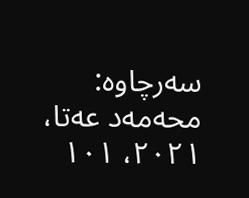سەرچاوە:
محەمەد عەتا، ٢٠٢١، ١٠١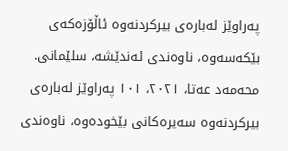پەراوێز لەبارەی بیرکردنەوە ئاڵۆزەکەی بێکەسەوە، ناوەندی ئەندێشە، سلێمانی.
محەمەد عەتا، ٢٠٢١، ١٠١ پەراوێز لەبارەی بیرکردنەوە سەیرەکانی بێخودەوە، ناوەندی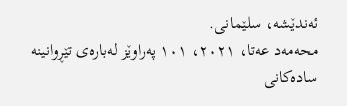ئەندێشە، سلێمانی.
محەمەد عەتا، ٢٠٢١، ١٠١ پەراوێز لەبارەی تێڕوانینە سادەکانی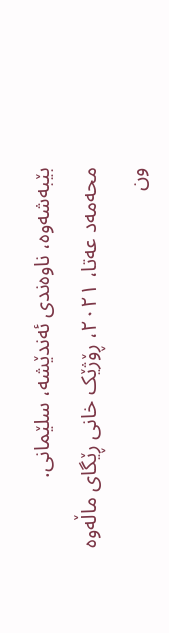بێبەشەوە، ناوەندی ئەندێشە، سلێمانی.
محەمەد عەتا، ٢٠٢١، ڕۆژێک خانی ڕێگای ماڵەوە ون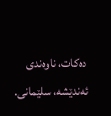دەکات، ناوەندی ئەندێشە، سلێمانی.